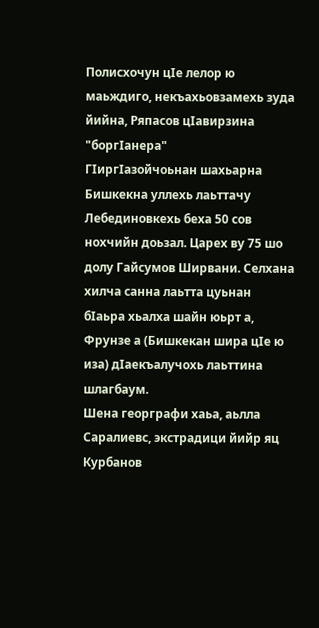Полисхочун цIе лелор ю маьждиго, некъахьовзамехь зуда йийна, Ряпасов цIавирзина "боргIанера"
ГIиргIазойчоьнан шахьарна Бишкекна уллехь лаьттачу Лебединовкехь беха 50 сов нохчийн доьзал. Царех ву 75 шо долу Гайсумов Ширвани. Селхана хилча санна лаьтта цуьнан бIаьра хьалха шайн юьрт а, Фрунзе а (Бишкекан шира цIе ю иза) дIаекъалучохь лаьттина шлагбаум.
Шена георграфи хаьа, аьлла Саралиевс, экстрадици йийр яц Курбанов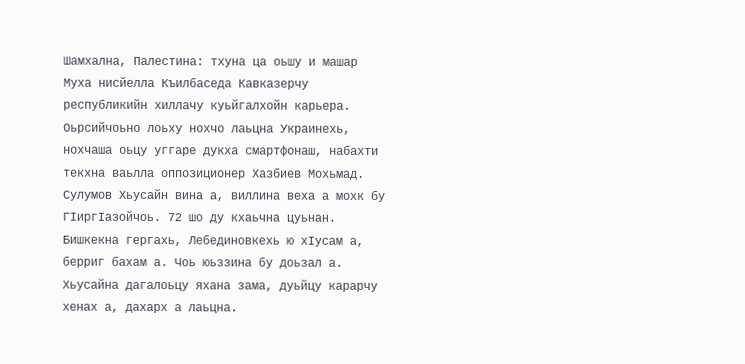Шамхална, Палестина: тхуна ца оьшу и машар
Муха нисйелла Къилбаседа Кавказерчу республикийн хиллачу куьйгалхойн карьера.
Оьрсийчоьно лоьху нохчо лаьцна Украинехь, нохчаша оьцу уггаре дукха смартфонаш, набахти текхна ваьлла оппозиционер Хазбиев Мохьмад.
Сулумов Хьусайн вина а, виллина веха а мохк бу ГIиргIазойчоь. 72 шо ду кхаьчна цуьнан. Бишкекна гергахь, Лебединовкехь ю хIусам а, берриг бахам а. Чоь юьззина бу доьзал а. Хьусайна дагалоьцу яхана зама, дуьйцу карарчу хенах а, дахарх а лаьцна.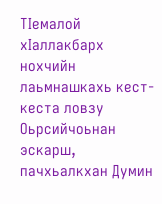ТIемалой хIаллакбарх нохчийн лаьмнашкахь кест-кеста ловзу Оьрсийчоьнан эскарш, пачхьалкхан Думин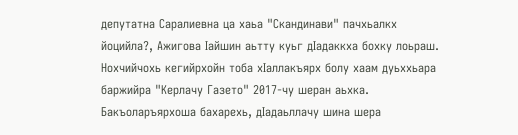депутатна Саралиевна ца хаьа "Скандинави" пачхьалкх йоцийла?, Ажигова Iайшин аьтту куьг дIадаккха бохку лоьраш.
Нохчийчохь кегийрхойн тоба хIаллакъярх болу хаам дуьххьара баржийра "Керлачу Газето" 2017-чу шеран аьхка. Бакъоларъярхоша бахарехь, дIадаьллачу шина шера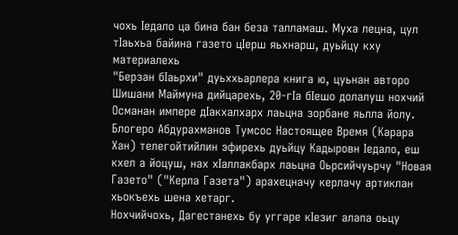чохь Iедало ца бина бан беза талламаш. Муха лецна, цул тIаьхьа байина газето цIерш яьхнарш, дуьйцу кху материалехь
"Берзан бIаьрхи" дуьххьарлера книга ю, цуьнан авторо Шишани Маймуна дийцарехь, 20-гIа бIешо долалуш нохчий Османан импере дIакхалхарх лаьцна зорбане яьлла йолу.
Блогеро Абдурахманов Тумсос Настоящее Время (Карара Хан) телегойтийлин эфирехь дуьйцу Кадыровн Iедало, еш кхел а йоцуш, нах хIаллакбарх лаьцна Оьрсийчуьрчу "Новая Газето" ("Керла Газета") арахецначу керлачу артиклан хьокъехь шена хетарг.
Нохчийчохь, Дагестанехь бу уггаре кIезиг алапа оьцу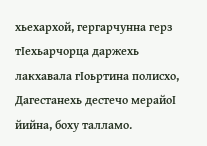хьехархой, гергарчунна герз тIехьарчорца даржехь лакхавала гIоьртина полисхо, Дагестанехь дестечо мерайоI йийна, боху талламо.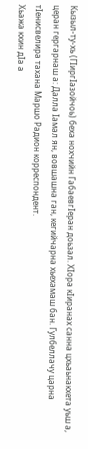Кызыл-ту-хь (ГIиргIазойчоь) беха нохчийн ГабаевгIеран доьзал. ХIора кIиранах санна цхьаьнакхета уьш а, церан гергарнаш а: Далла Iамал ян, вовшашна ган, кегийчарна хьехамаш бан. Гулбеллачу царна тIенисвелира тахана Маршо Радион корреспондент.
Хьажа кхин дIа а